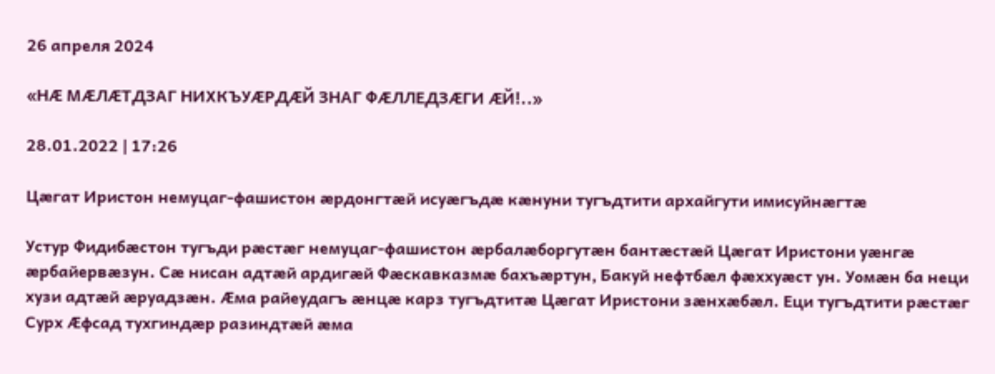26 апреля 2024

«НӔ МӔЛӔТДЗАГ НИХКЪУӔРДӔЙ ЗНАГ ФӔЛЛЕДЗӔГИ ӔЙ!..»

28.01.2022 | 17:26

Цӕгат Иристон немуцаг-фашистон ӕрдонгтӕй исуӕгъдӕ кӕнуни тугъдтити архайгути имисуйнӕгтӕ

Устур Фидибӕстон тугъди рӕстӕг немуцаг-фашистон ӕрбалӕборгутӕн бантӕстӕй Цӕгат Иристони уӕнгӕ ӕрбайервӕзун. Сӕ нисан адтӕй ардигӕй Фӕскавказмӕ бахъӕртун, Бакуй нефтбӕл фӕххуӕст ун. Уомӕн ба неци хузи адтӕй ӕруадзӕн. Ӕма райеудагъ ӕнцӕ карз тугъдтитӕ Цӕгат Иристони зӕнхӕбӕл. Еци тугъдтити рӕстӕг Сурх Ӕфсад тухгиндӕр разиндтӕй ӕма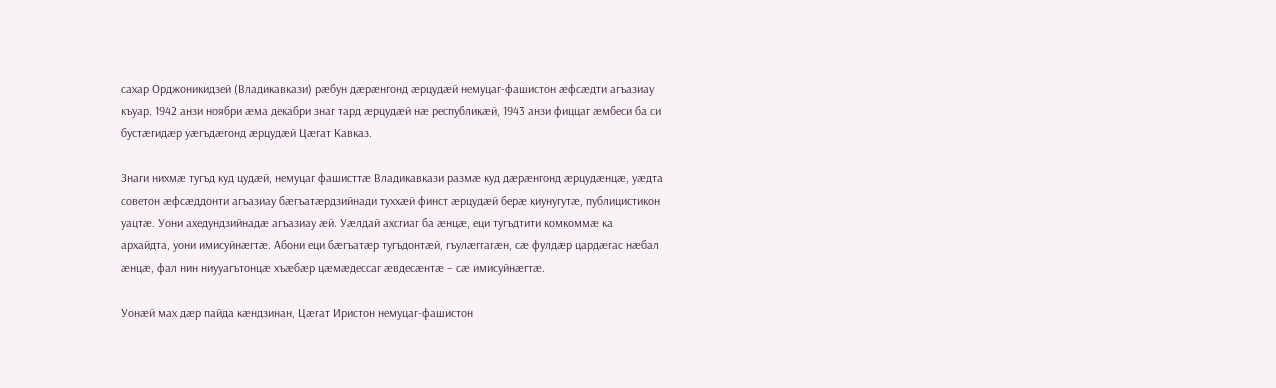сахар Орджоникидзей (Владикавкази) рӕбун дӕрӕнгонд ӕрцудӕй немуцаг-фашистон ӕфсӕдти агъазиау къуар. 1942 анзи ноябри ӕма декабри знаг тард ӕрцудӕй нӕ республикӕй, 1943 анзи фиццаг ӕмбеси ба си бустӕгидӕр уӕгъдӕгонд ӕрцудӕй Цӕгат Кавказ.

Знаги нихмӕ тугъд куд цудӕй, немуцаг фашисттӕ Владикавкази размӕ куд дӕрӕнгонд ӕрцудӕнцӕ, уӕдта советон ӕфсӕддонти агъазиау бӕгъатӕрдзийнади туххӕй финст ӕрцудӕй берӕ киунугутӕ, публицистикон уацтӕ. Уони ахедундзийнадӕ агъазиау ӕй. Уӕлдай ахсгиаг ба ӕнцӕ, еци тугъдтити комкоммӕ ка архайдта, уони имисуйнӕгтӕ. Абони еци бӕгъатӕр тугъдонтӕй, гъулӕггагӕн, сӕ фулдӕр цардӕгас нӕбал ӕнцӕ, фал нин ниууагътонцӕ хъӕбӕр цӕмӕдессаг ӕвдесӕнтӕ – сӕ имисуйнӕгтӕ.

Уонӕй мах дӕр пайда кӕндзинан, Цӕгат Иристон немуцаг-фашистон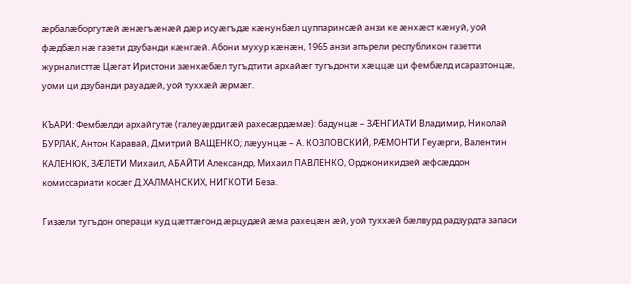ӕрбалӕборгутӕй ӕнӕгъӕнӕй дӕр исуӕгъдӕ кӕнунбӕл цуппаринсӕй анзи ке ӕнхӕст кӕнуй, уой фӕдбӕл нӕ газети дзубанди кӕнгӕй. Абони мухур кӕнӕн, 1965 анзи апърели республикон газетти журналисттӕ Цӕгат Иристони зӕнхӕбӕл тугъдтити архайӕг тугъдонти хӕццӕ ци фембӕлд исаразтонцӕ, уоми ци дзубанди рауадӕй, уой туххӕй ӕрмӕг.

КЪАРИ: Фембæлди архайгутæ (галеуæрдигæй рахесæрдæмæ): бадунцæ – ЗÆНГИАТИ Владимир, Николай БУРЛАК, Антон Каравай, Дмитрий ВАЩЕНКО; лæуунцæ – А. КОЗЛОВСКИЙ, РÆМОНТИ Геуæрги, Валентин КАЛЕНЮК, ЗÆЛЕТИ Михаил, АБАЙТИ Александр, Михаил ПАВЛЕНКО, Орджоникидзей æфсæддон комиссариати косæг Д.ХАЛМАНСКИХ, НИГКОТИ Беза.

Гизӕли тугъдон операци куд цӕттӕгонд ӕрцудӕй ӕма рахецӕн ӕй, уой туххӕй бӕлвурд радзурдта запаси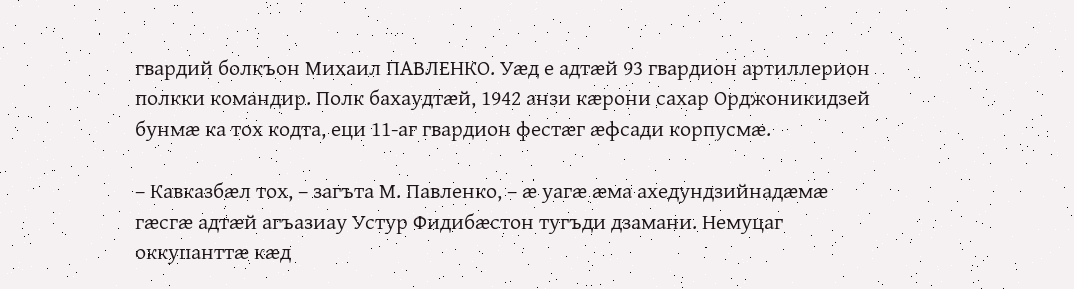гвардий болкъон Михаил ПАВЛЕНКО. Уӕд е адтӕй 93 гвардион артиллерион полкки командир. Полк бахаудтӕй, 1942 анзи кӕрони сахар Орджоникидзей бунмӕ ка тох кодта, еци 11-аг гвардион фестӕг ӕфсади корпусмӕ.

– Кавказбӕл тох, – загъта М. Павленко, – ӕ уагӕ ӕма ахедундзийнадӕмӕ гӕсгӕ адтӕй агъазиау Устур Фидибӕстон тугъди дзамани. Немуцаг оккупанттӕ кӕд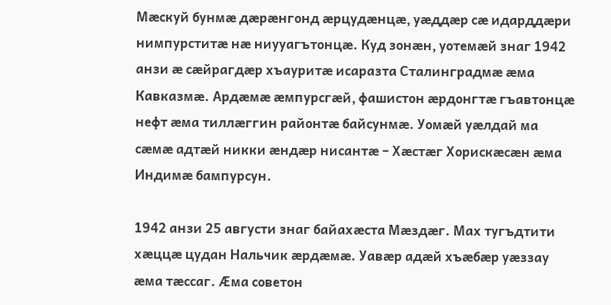Мӕскуй бунмӕ дӕрӕнгонд ӕрцудӕнцӕ, уӕддӕр сӕ идарддӕри нимпурститӕ нӕ ниууагътонцӕ. Куд зонӕн, уотемӕй знаг 1942 анзи ӕ сӕйрагдӕр хъауритӕ исаразта Сталинградмӕ ӕма Кавказмӕ. Ардӕмӕ ӕмпурсгӕй, фашистон ӕрдонгтӕ гъавтонцӕ нефт ӕма тиллӕггин районтӕ байсунмӕ. Уомӕй уӕлдай ма сӕмӕ адтӕй никки ӕндӕр нисантӕ – Хӕстӕг Хорискӕсӕн ӕма Индимӕ бампурсун.

1942 анзи 25 августи знаг байахӕста Мӕздӕг. Мах тугъдтити хӕццӕ цудан Нальчик ӕрдӕмӕ. Уавӕр адӕй хъӕбӕр уӕззау ӕма тӕссаг. Ӕма советон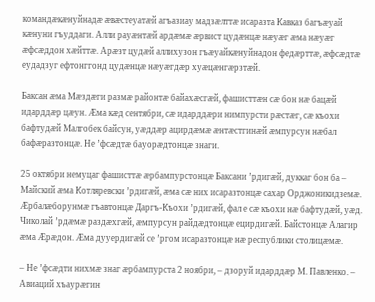командӕкӕнуйнадӕ ӕвӕстеуатӕй агъазиау мадзӕлттӕ исаразта Кавказ багъӕуай кӕнуни гъуддаги. Алли рауӕнтӕй ардӕмӕ ӕрвист цудӕнцӕ нӕуӕг ӕма нӕуӕг ӕфсӕддон хӕйттӕ. Арӕзт цудӕй аллихузон гъӕуайкӕнуйнадон федӕрттӕ, ӕфсӕдтӕ еудадзуг ефтонггонд цудӕнцӕ нӕуӕгдӕр хуӕцӕнгӕрзтӕй.

Баксан ӕма Мӕздӕги размӕ районтӕ байахӕсгӕй, фашисттӕн сӕ бон нӕ бацӕй идарддӕр цӕун. Ӕма кӕд сентябри, сӕ идарддӕри нимпурсти рӕстӕг, сӕ къохи бафтудӕй Малгобек байсун, уӕддӕр ацирдӕмӕ ӕнтӕстгинӕй ӕмпурсун нӕбал бафӕразтонцӕ. Не ’фсӕдтӕ бауорӕдтонцӕ знаги.

25 октябри немуцаг фашисттӕ ӕрбампурстонцӕ Баксани ’рдигӕй, дуккаг бон ба – Майский ӕма Котляревски ’рдигӕй, ӕма сӕ них исаразтонцӕ сахар Орджоникидземӕ. Ӕрбалӕборунмӕ гъавтонцӕ Даргъ-Къохи ’рдигӕй, фал е сӕ къохи нӕ бафтудӕй, уӕд. Чиколай ’рдӕмӕ раздӕхгӕй, ӕмпурсун райдӕдтонцӕ ецирдигӕй. Байстонцӕ Алагир ӕма Ӕрӕдон. Ӕма дууердигӕй се ’ргом исаразтонцӕ нӕ республики столицӕмӕ.

– Не ’фсӕдти нихмӕ знаг ӕрбампурста 2 ноябри, – дзоруй идарддӕр М. Павленко. – Авиаций хъаурӕгин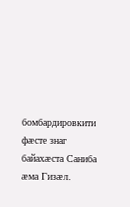бомбардировкити фӕсте знаг байахӕста Саниба ӕма Гизӕл.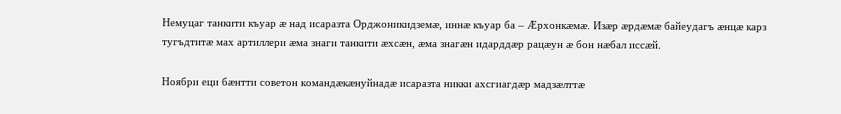Немуцаг танкити къуар ӕ над исаразта Орджоникидземӕ, иннӕ къуар ба – Ӕрхонкӕмӕ. Изӕр ӕрдӕмӕ байеудагъ ӕнцӕ карз тугъдтитӕ мах артиллери ӕма знаги танкити ӕхсӕн, ӕма знагӕн идарддӕр рацӕун ӕ бон нӕбал иссӕй.

Ноябри еци бӕнтти советон командӕкӕнуйнадӕ исаразта никки ахсгиагдӕр мадзӕлттӕ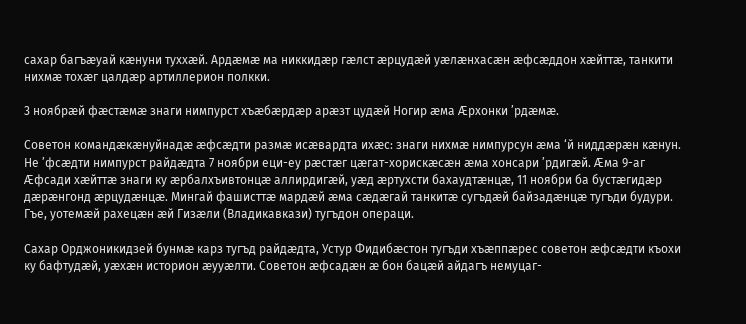сахар багъӕуай кӕнуни туххӕй. Ардӕмӕ ма никкидӕр гӕлст ӕрцудӕй уӕлӕнхасӕн ӕфсӕддон хӕйттӕ, танкити нихмӕ тохӕг цалдӕр артиллерион полкки.

3 ноябрӕй фӕстӕмӕ знаги нимпурст хъӕбӕрдӕр арӕзт цудӕй Ногир ӕма Ӕрхонки ’рдӕмӕ.

Советон командӕкӕнуйнадӕ ӕфсӕдти размӕ исӕвардта ихӕс: знаги нихмӕ нимпурсун ӕма ‘й ниддӕрӕн кӕнун. Не ’фсӕдти нимпурст райдӕдта 7 ноябри еци-еу рӕстӕг цӕгат-хорискӕсӕн ӕма хонсари ’рдигӕй. Ӕма 9-аг Ӕфсади хӕйттӕ знаги ку ӕрбалхъивтонцӕ аллирдигӕй, уӕд ӕртухсти бахаудтӕнцӕ, 11 ноябри ба бустӕгидӕр дӕрӕнгонд ӕрцудӕнцӕ. Мингай фашисттӕ мардӕй ӕма сӕдӕгай танкитӕ сугъдӕй байзадӕнцӕ тугъди будури. Гъе, уотемӕй рахецӕн ӕй Гизӕли (Владикавкази) тугъдон операци.

Сахар Орджоникидзей бунмӕ карз тугъд райдӕдта, Устур Фидибӕстон тугъди хъӕппӕрес советон ӕфсӕдти къохи ку бафтудӕй, уӕхӕн историон ӕууӕлти. Советон ӕфсадӕн ӕ бон бацӕй айдагъ немуцаг-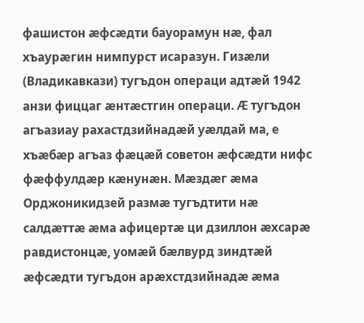фашистон ӕфсӕдти бауорамун нӕ, фал хъаурӕгин нимпурст исаразун. Гизӕли (Владикавкази) тугъдон операци адтӕй 1942 анзи фиццаг ӕнтӕстгин операци. Ӕ тугъдон агъазиау рахастдзийнадӕй уӕлдай ма, е хъӕбӕр агъаз фӕцӕй советон ӕфсӕдти нифс фӕффулдӕр кӕнунӕн. Мӕздӕг ӕма Орджоникидзей размӕ тугъдтити нӕ салдӕттӕ ӕма афицертӕ ци дзиллон ӕхсарӕ равдистонцӕ, уомӕй бӕлвурд зиндтӕй ӕфсӕдти тугъдон арӕхстдзийнадӕ ӕма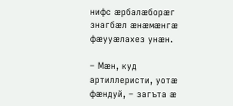нифс ӕрбалӕборӕг знагбӕл ӕнӕмӕнгӕ фӕууӕлахез унӕн.

– Мӕн, куд артиллеристи, уотӕ фӕндуй, – загъта ӕ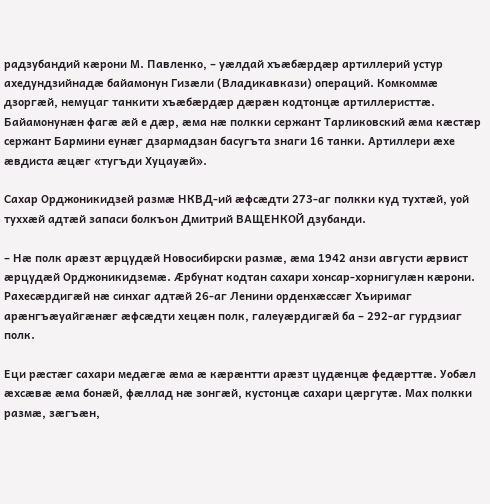радзубандий кӕрони М. Павленко, – уӕлдай хъӕбӕрдӕр артиллерий устур ахедундзийнадӕ байамонун Гизӕли (Владикавкази) операций. Комкоммӕ дзоргӕй, немуцаг танкити хъӕбӕрдӕр дӕрӕн кодтонцӕ артиллеристтӕ. Байамонунӕн фагӕ ӕй е дӕр, ӕма нӕ полкки сержант Тарликовский ӕма кӕстӕр сержант Бармини еунӕг дзармадзан басугъта знаги 16 танки. Артиллери ӕхе ӕвдиста ӕцӕг «тугъди Хуцауӕй».

Сахар Орджоникидзей размӕ НКВД-ий ӕфсӕдти 273-аг полкки куд тухтӕй, уой туххӕй адтӕй запаси болкъон Дмитрий ВАЩЕНКОЙ дзубанди.

– Нӕ полк арӕзт ӕрцудӕй Новосибирски размӕ, ӕма 1942 анзи августи ӕрвист ӕрцудӕй Орджоникидземӕ. Ӕрбунат кодтан сахари хонсар-хорнигулӕн кӕрони. Рахесӕрдигӕй нӕ синхаг адтӕй 26-аг Ленини орденхӕссӕг Хъиримаг арӕнгъӕуайгӕнӕг ӕфсӕдти хецӕн полк, галеуӕрдигӕй ба – 292-аг гурдзиаг полк.

Еци рӕстӕг сахари медӕгӕ ӕма ӕ кӕрӕнтти арӕзт цудӕнцӕ федӕрттӕ. Уобӕл ӕхсӕвӕ ӕма бонӕй, фӕллад нӕ зонгӕй, кустонцӕ сахари цӕргутӕ. Мах полкки размӕ, зӕгъӕн,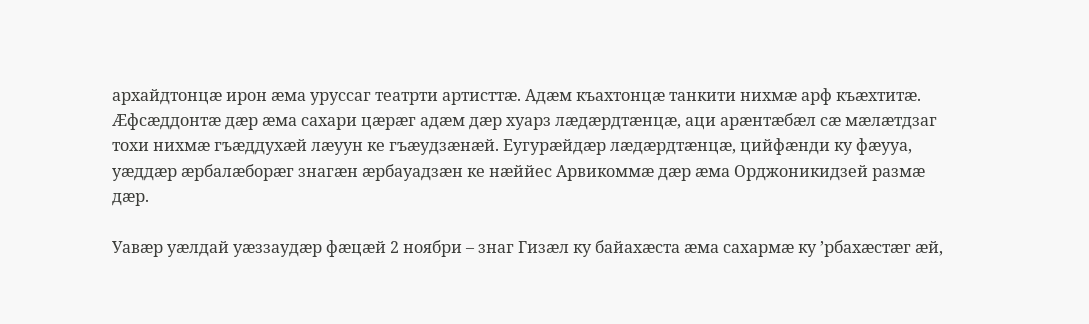архайдтонцӕ ирон ӕма уруссаг театрти артисттӕ. Адӕм къахтонцӕ танкити нихмӕ арф къӕхтитӕ. Ӕфсӕддонтӕ дӕр ӕма сахари цӕрӕг адӕм дӕр хуарз лӕдӕрдтӕнцӕ, аци арӕнтӕбӕл сӕ мӕлӕтдзаг тохи нихмӕ гъӕддухӕй лӕуун ке гъӕудзӕнӕй. Еугурӕйдӕр лӕдӕрдтӕнцӕ, цийфӕнди ку фӕууа, уӕддӕр ӕрбалӕборӕг знагӕн ӕрбауадзӕн ке нӕййес Арвикоммӕ дӕр ӕма Орджоникидзей размӕ дӕр.

Уавӕр уӕлдай уӕззаудӕр фӕцӕй 2 ноябри – знаг Гизӕл ку байахӕста ӕма сахармӕ ку ’рбахӕстӕг ӕй,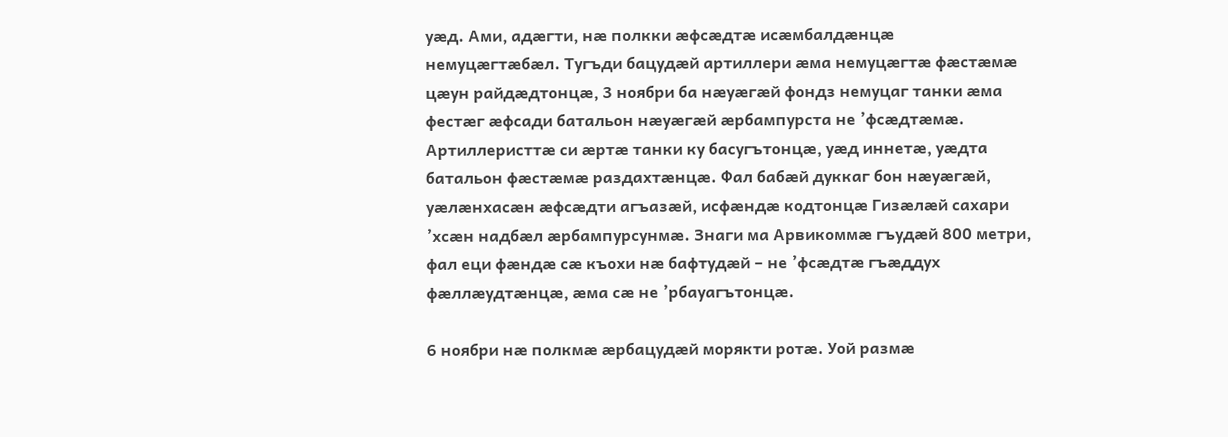уӕд. Ами, адӕгти, нӕ полкки ӕфсӕдтӕ исӕмбалдӕнцӕ немуцӕгтӕбӕл. Тугъди бацудӕй артиллери ӕма немуцӕгтӕ фӕстӕмӕ цӕун райдӕдтонцӕ, 3 ноябри ба нӕуӕгӕй фондз немуцаг танки ӕма фестӕг ӕфсади батальон нӕуӕгӕй ӕрбампурста не ’фсӕдтӕмӕ. Артиллеристтӕ си ӕртӕ танки ку басугътонцӕ, уӕд иннетӕ, уӕдта батальон фӕстӕмӕ раздахтӕнцӕ. Фал бабӕй дуккаг бон нӕуӕгӕй, уӕлӕнхасӕн ӕфсӕдти агъазӕй, исфӕндӕ кодтонцӕ Гизӕлӕй сахари ’хсӕн надбӕл ӕрбампурсунмӕ. Знаги ма Арвикоммӕ гъудӕй 800 метри, фал еци фӕндӕ сӕ къохи нӕ бафтудӕй – не ’фсӕдтӕ гъӕддух фӕллӕудтӕнцӕ, ӕма сӕ не ’рбауагътонцӕ.

6 ноябри нӕ полкмӕ ӕрбацудӕй морякти ротӕ. Уой размӕ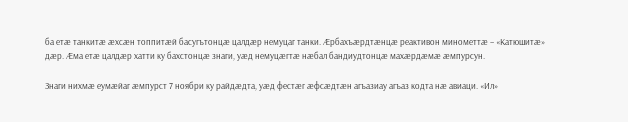ба етӕ танкитӕ ӕхсӕн топпитӕй басугътонцӕ цалдӕр немуцаг танки. Ӕрбахъӕрдтӕнцӕ реактивон минометтӕ – «Катюшитӕ» дӕр. Ӕма етӕ цалдӕр хатти ку бахстонцӕ знаги, уӕд немуцӕгтӕ нӕбал бандиудтонцӕ махӕрдӕмӕ ӕмпурсун.

Знаги нихмӕ еумӕйаг ӕмпурст 7 ноябри ку райдӕдта, уӕд фестӕг ӕфсӕдтӕн агъазиау агъаз кодта нӕ авиаци. «Ил»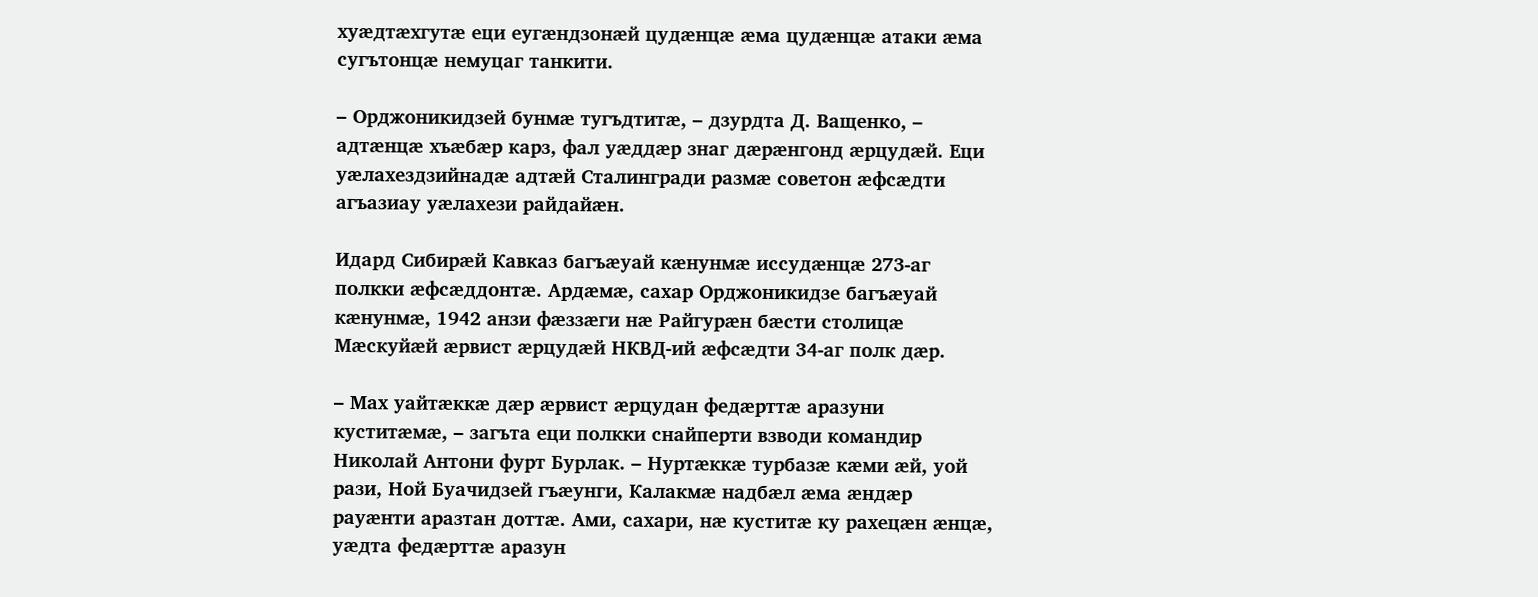хуӕдтӕхгутӕ еци еугӕндзонӕй цудӕнцӕ ӕма цудӕнцӕ атаки ӕма сугътонцӕ немуцаг танкити.

– Орджоникидзей бунмӕ тугъдтитӕ, – дзурдта Д. Ващенко, – адтӕнцӕ хъӕбӕр карз, фал уӕддӕр знаг дӕрӕнгонд ӕрцудӕй. Еци уӕлахездзийнадӕ адтӕй Сталингради размӕ советон ӕфсӕдти агъазиау уӕлахези райдайӕн.

Идард Сибирӕй Кавказ багъӕуай кӕнунмӕ иссудӕнцӕ 273-аг полкки ӕфсӕддонтӕ. Ардӕмӕ, сахар Орджоникидзе багъӕуай кӕнунмӕ, 1942 анзи фӕззӕги нӕ Райгурӕн бӕсти столицӕ Мӕскуйӕй ӕрвист ӕрцудӕй НКВД-ий ӕфсӕдти 34-аг полк дӕр.

– Мах уайтӕккӕ дӕр ӕрвист ӕрцудан федӕрттӕ аразуни куститӕмӕ, – загъта еци полкки снайперти взводи командир Николай Антони фурт Бурлак. – Нуртӕккӕ турбазӕ кӕми ӕй, уой рази, Ной Буачидзей гъӕунги, Калакмӕ надбӕл ӕма ӕндӕр рауӕнти аразтан доттӕ. Ами, сахари, нӕ куститӕ ку рахецӕн ӕнцӕ, уӕдта федӕрттӕ аразун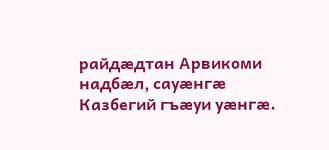райдӕдтан Арвикоми надбӕл, сауӕнгӕ Казбегий гъӕуи уӕнгӕ.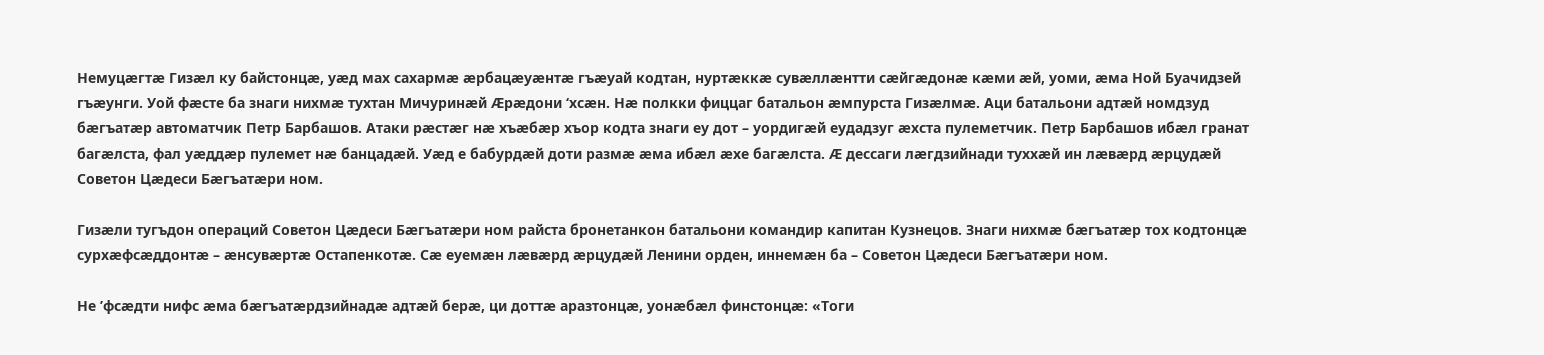Немуцӕгтӕ Гизӕл ку байстонцӕ, уӕд мах сахармӕ ӕрбацӕуӕнтӕ гъӕуай кодтан, нуртӕккӕ сувӕллӕнтти сӕйгӕдонӕ кӕми ӕй, уоми, ӕма Ной Буачидзей гъӕунги. Уой фӕсте ба знаги нихмӕ тухтан Мичуринӕй Ӕрӕдони ‘хсӕн. Нӕ полкки фиццаг батальон ӕмпурста Гизӕлмӕ. Аци батальони адтӕй номдзуд бӕгъатӕр автоматчик Петр Барбашов. Атаки рӕстӕг нӕ хъӕбӕр хъор кодта знаги еу дот – уордигӕй еудадзуг ӕхста пулеметчик. Петр Барбашов ибӕл гранат багӕлста, фал уӕддӕр пулемет нӕ банцадӕй. Уӕд е бабурдӕй доти размӕ ӕма ибӕл ӕхе багӕлста. Ӕ дессаги лӕгдзийнади туххӕй ин лӕвӕрд ӕрцудӕй Советон Цӕдеси Бӕгъатӕри ном.

Гизӕли тугъдон операций Советон Цӕдеси Бӕгъатӕри ном райста бронетанкон батальони командир капитан Кузнецов. Знаги нихмӕ бӕгъатӕр тох кодтонцӕ сурхӕфсӕддонтӕ – ӕнсувӕртӕ Остапенкотӕ. Сӕ еуемӕн лӕвӕрд ӕрцудӕй Ленини орден, иннемӕн ба – Советон Цӕдеси Бӕгъатӕри ном.

Не ’фсӕдти нифс ӕма бӕгъатӕрдзийнадӕ адтӕй берӕ, ци доттӕ аразтонцӕ, уонӕбӕл финстонцӕ: «Тоги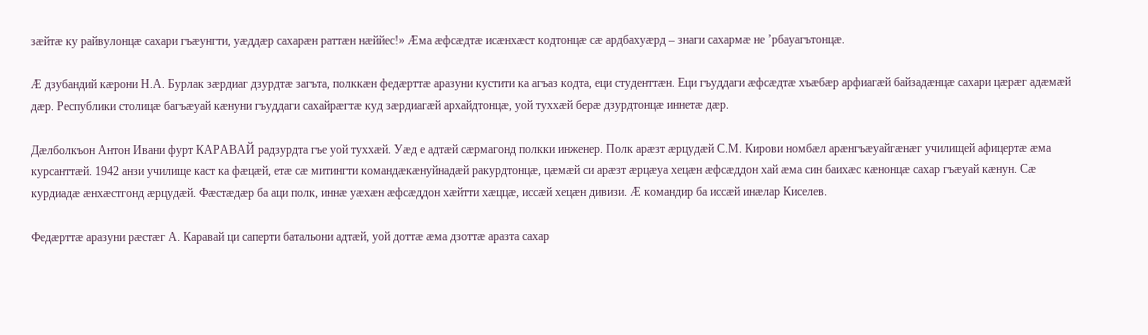зӕйтӕ ку райвулонцӕ сахари гъӕунгти, уӕддӕр сахарӕн раттӕн нӕййес!» Ӕма ӕфсӕдтӕ исӕнхӕст кодтонцӕ сӕ ардбахуӕрд – знаги сахармӕ не ’рбауагътонцӕ.

Ӕ дзубандий кӕрони Н.А. Бурлак зӕрдиаг дзурдтӕ загъта, полккӕн федӕрттӕ аразуни кустити ка агъаз кодта, еци студенттӕн. Еци гъуддаги ӕфсӕдтӕ хъӕбӕр арфиагӕй байзадӕнцӕ сахари цӕрӕг адӕмӕй дӕр. Республики столицӕ багъӕуай кӕнуни гъуддаги сахайрӕгтӕ куд зӕрдиагӕй архайдтонцӕ, уой туххӕй берӕ дзурдтонцӕ иннетӕ дӕр.

Дӕлболкъон Антон Ивани фурт КАРАВАЙ радзурдта гъе уой туххӕй. Уӕд е адтӕй сӕрмагонд полкки инженер. Полк арӕзт ӕрцудӕй С.М. Кирови номбӕл арӕнгъӕуайгӕнӕг училищей афицертӕ ӕма курсанттӕй. 1942 анзи училище каст ка фӕцӕй, етӕ сӕ митингти командӕкӕнуйнадӕй ракурдтонцӕ, цӕмӕй си арӕзт ӕрцӕуа хецӕн ӕфсӕддон хай ӕма син баихӕс кӕнонцӕ сахар гъӕуай кӕнун. Сӕ курдиадӕ ӕнхӕстгонд ӕрцудӕй. Фӕстӕдӕр ба аци полк, иннӕ уӕхӕн ӕфсӕддон хӕйтти хӕццӕ, иссӕй хецӕн дивизи. Ӕ командир ба иссӕй инӕлар Киселев.

Федӕрттӕ аразуни рӕстӕг А. Каравай ци саперти батальони адтӕй, уой доттӕ ӕма дзоттӕ аразта сахар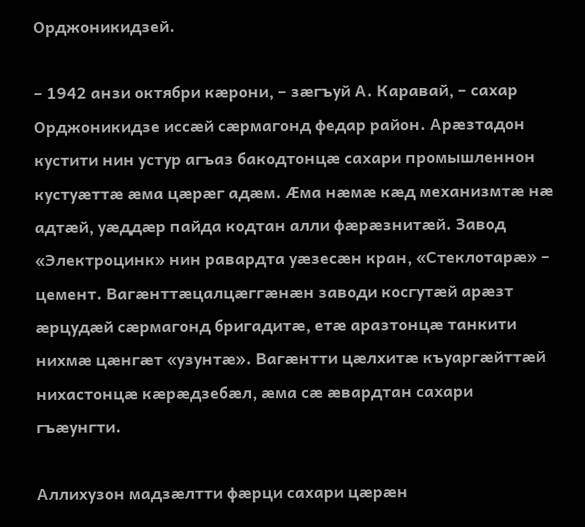Орджоникидзей.

– 1942 анзи октябри кӕрони, – зӕгъуй А. Каравай, – сахар Орджоникидзе иссӕй сӕрмагонд федар район. Арӕзтадон кустити нин устур агъаз бакодтонцӕ сахари промышленнон кустуӕттӕ ӕма цӕрӕг адӕм. Ӕма нӕмӕ кӕд механизмтӕ нӕ адтӕй, уӕддӕр пайда кодтан алли фӕрӕзнитӕй. Завод «Электроцинк» нин равардта уӕзесӕн кран, «Стеклотарӕ» – цемент. Вагӕнттӕцалцӕггӕнӕн заводи косгутӕй арӕзт ӕрцудӕй сӕрмагонд бригадитӕ, етӕ аразтонцӕ танкити нихмӕ цӕнгӕт «узунтӕ». Вагӕнтти цӕлхитӕ къуаргӕйттӕй нихастонцӕ кӕрӕдзебӕл, ӕма сӕ ӕвардтан сахари гъӕунгти.

Аллихузон мадзӕлтти фӕрци сахари цӕрӕн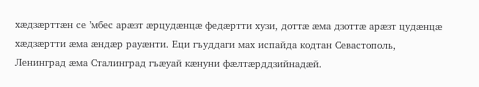хӕдзӕрттӕн се ’мбес арӕзт ӕрцудӕнцӕ федӕртти хузи, доттӕ ӕма дзоттӕ арӕзт цудӕнцӕ хӕдзӕртти ӕма ӕндӕр рауӕнти. Еци гъуддаги мах испайда кодтан Севастополь, Ленинград ӕма Сталинград гъӕуай кӕнуни фӕлтӕрддзийнадӕй.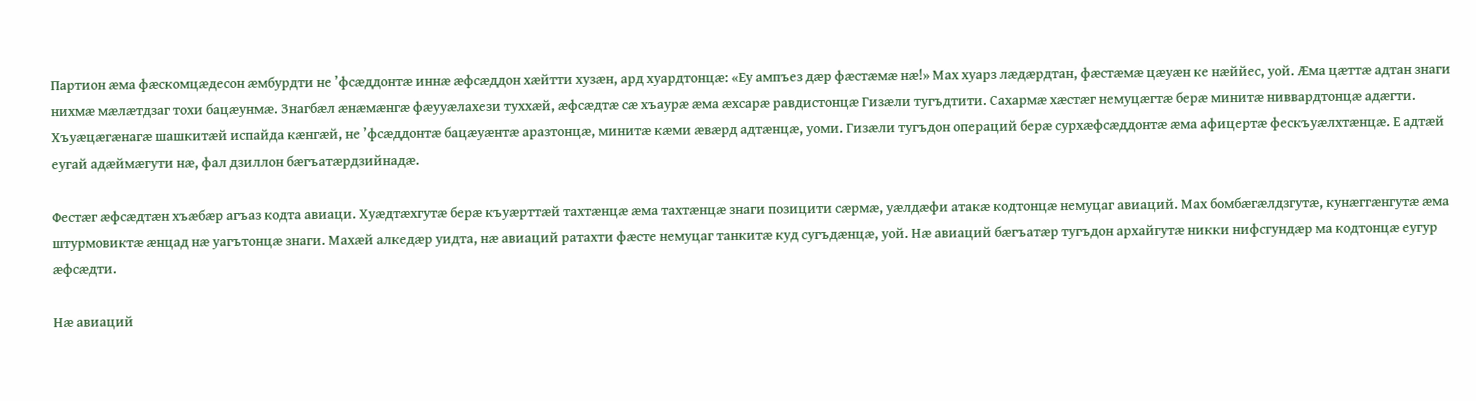Партион ӕма фӕскомцӕдесон ӕмбурдти не ’фсӕддонтӕ иннӕ ӕфсӕддон хӕйтти хузӕн, ард хуардтонцӕ: «Еу ампъез дӕр фӕстӕмӕ нӕ!» Мах хуарз лӕдӕрдтан, фӕстӕмӕ цӕуӕн ке нӕййес, уой. Ӕма цӕттӕ адтан знаги нихмӕ мӕлӕтдзаг тохи бацӕунмӕ. Знагбӕл ӕнӕмӕнгӕ фӕууӕлахези туххӕй, ӕфсӕдтӕ сӕ хъаурӕ ӕма ӕхсарӕ равдистонцӕ Гизӕли тугъдтити. Сахармӕ хӕстӕг немуцӕгтӕ берӕ минитӕ ниввардтонцӕ адӕгти. Хъуӕцӕгӕнагӕ шашкитӕй испайда кӕнгӕй, не ’фсӕддонтӕ бацӕуӕнтӕ аразтонцӕ, минитӕ кӕми ӕвӕрд адтӕнцӕ, уоми. Гизӕли тугъдон операций берӕ сурхӕфсӕддонтӕ ӕма афицертӕ фескъуӕлхтӕнцӕ. Е адтӕй еугай адӕймӕгути нӕ, фал дзиллон бӕгъатӕрдзийнадӕ.

Фестӕг ӕфсӕдтӕн хъӕбӕр агъаз кодта авиаци. Хуӕдтӕхгутӕ берӕ къуӕрттӕй тахтӕнцӕ ӕма тахтӕнцӕ знаги позицити сӕрмӕ, уӕлдӕфи атакӕ кодтонцӕ немуцаг авиаций. Мах бомбӕгӕлдзгутӕ, кунӕггӕнгутӕ ӕма штурмовиктӕ ӕнцад нӕ уагътонцӕ знаги. Махӕй алкедӕр уидта, нӕ авиаций ратахти фӕсте немуцаг танкитӕ куд сугъдӕнцӕ, уой. Нӕ авиаций бӕгъатӕр тугъдон архайгутӕ никки нифсгундӕр ма кодтонцӕ еугур ӕфсӕдти.

Нӕ авиаций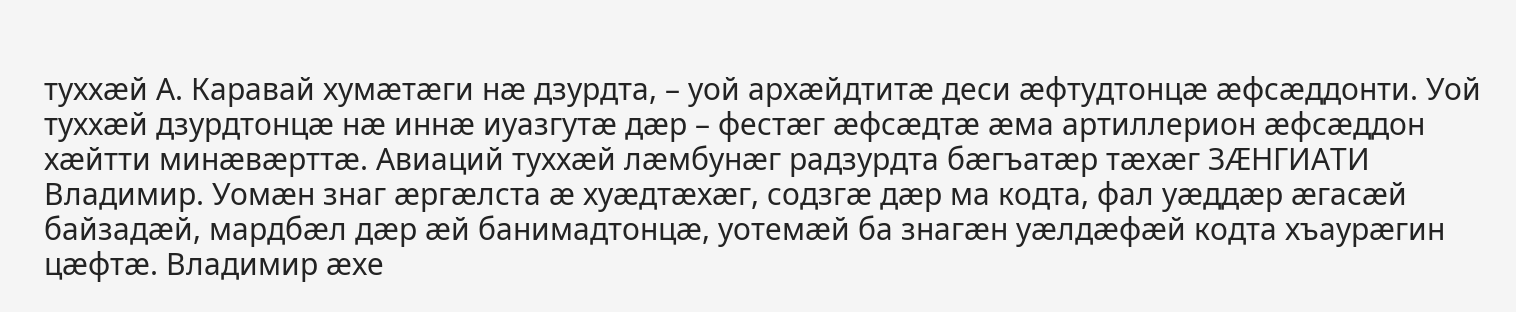туххӕй А. Каравай хумӕтӕги нӕ дзурдта, – уой архӕйдтитӕ деси ӕфтудтонцӕ ӕфсӕддонти. Уой туххӕй дзурдтонцӕ нӕ иннӕ иуазгутӕ дӕр – фестӕг ӕфсӕдтӕ ӕма артиллерион ӕфсӕддон хӕйтти минӕвӕрттӕ. Авиаций туххӕй лӕмбунӕг радзурдта бӕгъатӕр тӕхӕг ЗӔНГИАТИ Владимир. Уомӕн знаг ӕргӕлста ӕ хуӕдтӕхӕг, содзгӕ дӕр ма кодта, фал уӕддӕр ӕгасӕй байзадӕй, мардбӕл дӕр ӕй банимадтонцӕ, уотемӕй ба знагӕн уӕлдӕфӕй кодта хъаурӕгин цӕфтӕ. Владимир ӕхе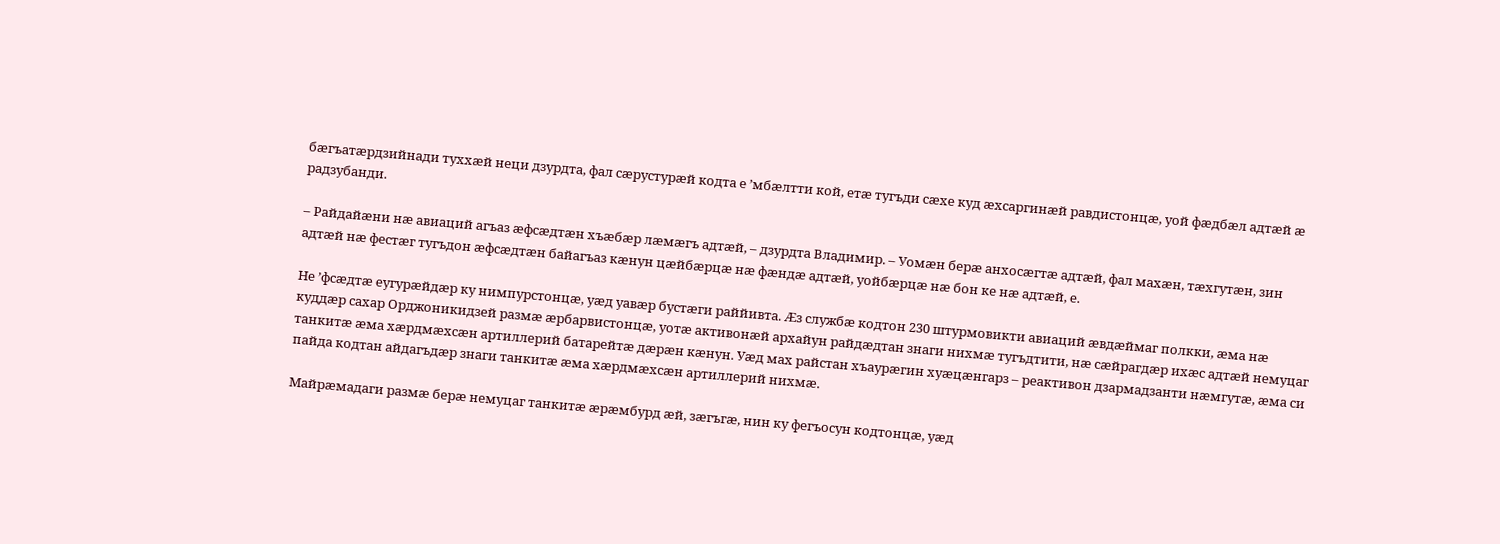бӕгъатӕрдзийнади туххӕй неци дзурдта, фал сӕрустурӕй кодта е ’мбӕлтти кой, етӕ тугъди сӕхе куд ӕхсаргинӕй равдистонцӕ, уой фӕдбӕл адтӕй ӕ радзубанди.

– Райдайӕни нӕ авиаций агъаз ӕфсӕдтӕн хъӕбӕр лӕмӕгъ адтӕй, – дзурдта Владимир. – Уомӕн берӕ анхосӕгтӕ адтӕй, фал махӕн, тӕхгутӕн, зин адтӕй нӕ фестӕг тугъдон ӕфсӕдтӕн байагъаз кӕнун цӕйбӕрцӕ нӕ фӕндӕ адтӕй, уойбӕрцӕ нӕ бон ке нӕ адтӕй, е.

Не ’фсӕдтӕ еугурӕйдӕр ку нимпурстонцӕ, уӕд уавӕр бустӕги раййивта. Ӕз службӕ кодтон 230 штурмовикти авиаций ӕвдӕймаг полкки, ӕма нӕ куддӕр сахар Орджоникидзей размӕ ӕрбарвистонцӕ, уотӕ активонӕй архайун райдӕдтан знаги нихмӕ тугъдтити, нӕ сӕйрагдӕр ихӕс адтӕй немуцаг танкитӕ ӕма хӕрдмӕхсӕн артиллерий батарейтӕ дӕрӕн кӕнун. Уӕд мах райстан хъаурӕгин хуӕцӕнгарз – реактивон дзармадзанти нӕмгутӕ, ӕма си пайда кодтан айдагъдӕр знаги танкитӕ ӕма хӕрдмӕхсӕн артиллерий нихмӕ.

Майрӕмадаги размӕ берӕ немуцаг танкитӕ ӕрӕмбурд ӕй, зӕгъгӕ, нин ку фегъосун кодтонцӕ, уӕд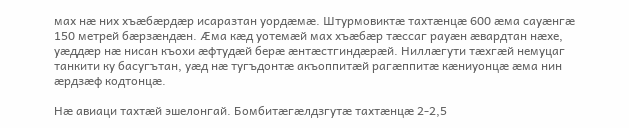мах нӕ них хъӕбӕрдӕр исаразтан уордӕмӕ. Штурмовиктӕ тахтӕнцӕ 600 ӕма сауӕнгӕ 150 метрей бӕрзӕндӕн. Ӕма кӕд уотемӕй мах хъӕбӕр тӕссаг рауӕн ӕвардтан нӕхе, уӕддӕр нӕ нисан къохи ӕфтудӕй берӕ ӕнтӕстгиндӕрӕй. Ниллӕгути тӕхгӕй немуцаг танкити ку басугътан, уӕд нӕ тугъдонтӕ акъоппитӕй рагӕппитӕ кӕниуонцӕ ӕма нин ӕрдзӕф кодтонцӕ.

Нӕ авиаци тахтӕй эшелонгай. Бомбитӕгӕлдзгутӕ тахтӕнцӕ 2-2,5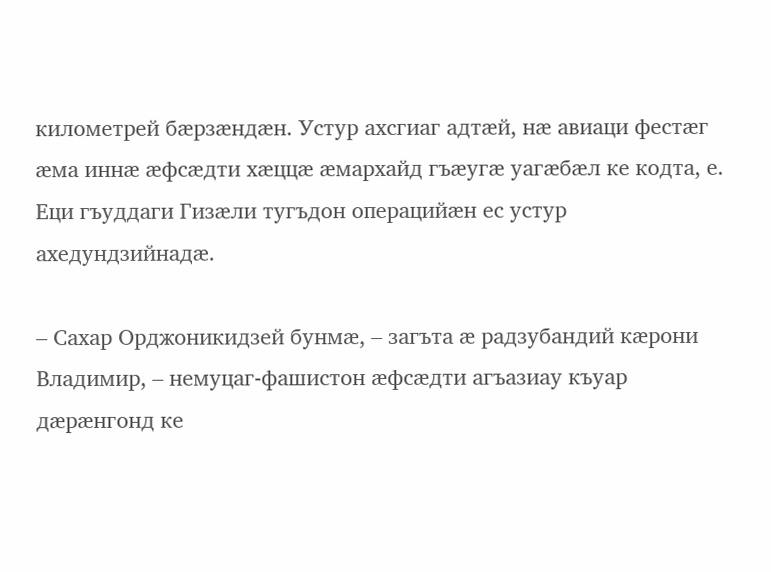километрей бӕрзӕндӕн. Устур ахсгиаг адтӕй, нӕ авиаци фестӕг ӕма иннӕ ӕфсӕдти хӕццӕ ӕмархайд гъӕугӕ уагӕбӕл ке кодта, е. Еци гъуддаги Гизӕли тугъдон операцийӕн ес устур ахедундзийнадӕ.

– Сахар Орджоникидзей бунмӕ, – загъта ӕ радзубандий кӕрони Владимир, – немуцаг-фашистон ӕфсӕдти агъазиау къуар дӕрӕнгонд ке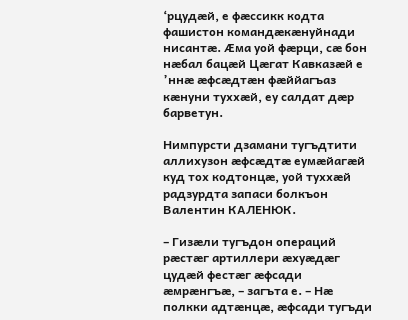‘рцудӕй, е фӕссикк кодта фашистон командӕкӕнуйнади нисантӕ. Ӕма уой фӕрци, сӕ бон нӕбал бацӕй Цӕгат Кавказӕй е ’ннӕ ӕфсӕдтӕн фӕййагъаз кӕнуни туххӕй, еу салдат дӕр барветун.

Нимпурсти дзамани тугъдтити аллихузон ӕфсӕдтӕ еумӕйагӕй куд тох кодтонцӕ, уой туххӕй радзурдта запаси болкъон Валентин КАЛЕНЮК.

– Гизӕли тугъдон операций рӕстӕг артиллери ӕхуӕдӕг цудӕй фестӕг ӕфсади ӕмрӕнгъӕ, – загъта е. – Нӕ полкки адтӕнцӕ, ӕфсади тугъди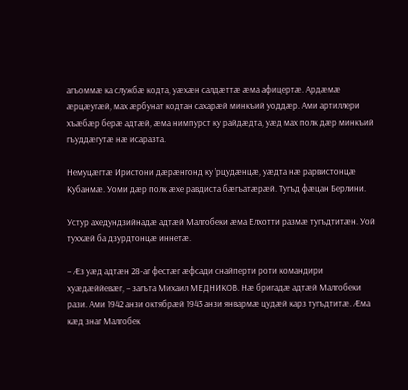агъоммӕ ка службӕ кодта, уӕхӕн салдӕттӕ ӕма афицертӕ. Ардӕмӕ ӕрцӕугӕй, мах ӕрбунат кодтан сахарӕй минкъий уоддӕр. Ами артиллери хъӕбӕр берӕ адтӕй, ӕма нимпурст ку райдӕдта, уӕд мах полк дӕр минкъий гъуддӕгутӕ нӕ исаразта.

Немуцӕгтӕ Иристони дӕрӕнгонд ку ’рцудӕнцӕ, уӕдта нӕ рарвистонцӕ Кубанмӕ. Уоми дӕр полк ӕхе равдиста бӕгъатӕрӕй. Тугъд фӕцан Берлини.

Устур ахедундзийнадӕ адтӕй Малгобеки ӕма Елхотти размӕ тугъдтитӕн. Уой туххӕй ба дзурдтонцӕ иннетӕ.

– Ӕз уӕд адтӕн 28-аг фестӕг ӕфсади снайперти роти командири хуӕдӕййевӕг, – загъта Михаил МЕДНИКОВ. Нӕ бригадӕ адтӕй Малгобеки рази. Ами 1942 анзи октябрӕй 1943 анзи январмӕ цудӕй карз тугъдтитӕ. Ӕма кӕд знаг Малгобек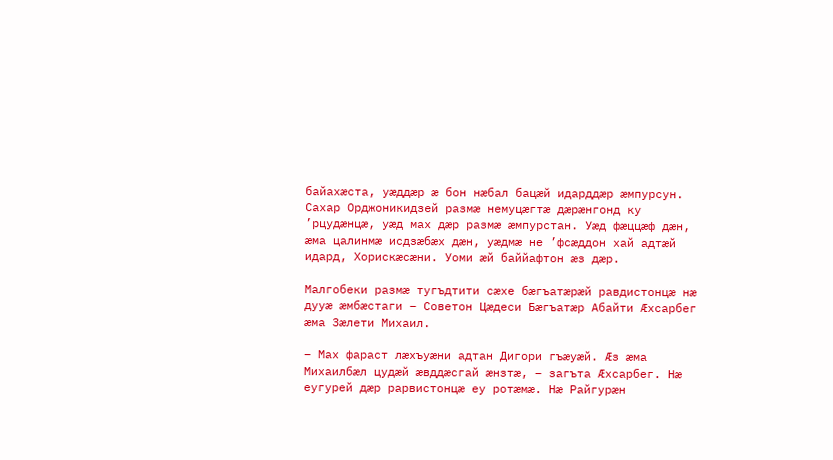байахӕста, уӕддӕр ӕ бон нӕбал бацӕй идарддӕр ӕмпурсун. Сахар Орджоникидзей размӕ немуцӕгтӕ дӕрӕнгонд ку ’рцудӕнцӕ, уӕд мах дӕр размӕ ӕмпурстан. Уӕд фӕццӕф дӕн, ӕма цалинмӕ исдзӕбӕх дӕн, уӕдмӕ не ’фсӕддон хай адтӕй идард, Хорискӕсӕни. Уоми ӕй баййафтон ӕз дӕр.

Малгобеки размӕ тугъдтити сӕхе бӕгъатӕрӕй равдистонцӕ нӕ дууӕ ӕмбӕстаги – Советон Цӕдеси Бӕгъатӕр Абайти Ӕхсарбег ӕма Зӕлети Михаил.

– Мах фараст лӕхъуӕни адтан Дигори гъӕуӕй. Ӕз ӕма Михаилбӕл цудӕй ӕвддӕсгай ӕнзтӕ, – загъта Ӕхсарбег. Нӕ еугурей дӕр рарвистонцӕ еу ротӕмӕ. Нӕ Райгурӕн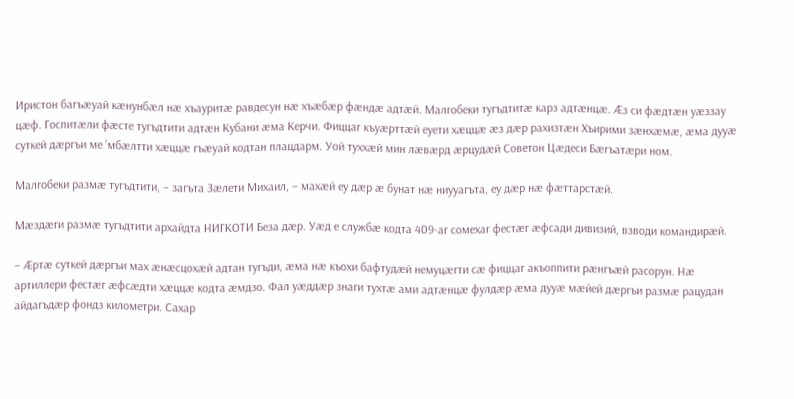Иристон багъӕуай кӕнунбӕл нӕ хъауритӕ равдесун нӕ хъӕбӕр фӕндӕ адтӕй. Малгобеки тугъдтитӕ карз адтӕнцӕ. Ӕз си фӕдтӕн уӕззау цӕф. Госпитӕли фӕсте тугъдтити адтӕн Кубани ӕма Керчи. Фиццаг къуӕрттӕй еуети хӕццӕ ӕз дӕр рахизтӕн Хъирими зӕнхӕмӕ, ӕма дууӕ суткей дӕргъи ме ’мбӕлтти хӕццӕ гъӕуай кодтан плацдарм. Уой туххӕй мин лӕвӕрд ӕрцудӕй Советон Цӕдеси Бӕгъатӕри ном.

Малгобеки размӕ тугъдтити, – загъта Зӕлети Михаил, – махӕй еу дӕр ӕ бунат нӕ ниууагъта, еу дӕр нӕ фӕттарстӕй.

Мӕздӕги размӕ тугъдтити архайдта НИГКОТИ Беза дӕр. Уӕд е службӕ кодта 409-аг сомехаг фестӕг ӕфсади дивизий, взводи командирӕй.

– Ӕртӕ суткей дӕргъи мах ӕнӕсцохӕй адтан тугъди, ӕма нӕ къохи бафтудӕй немуцӕгти сӕ фиццаг акъоппити рӕнгъӕй расорун. Нӕ артиллери фестӕг ӕфсӕдти хӕццӕ кодта ӕмдзо. Фал уӕддӕр знаги тухтӕ ами адтӕнцӕ фулдӕр ӕма дууӕ мӕйей дӕргъи размӕ рацудан айдагъдӕр фондз километри. Сахар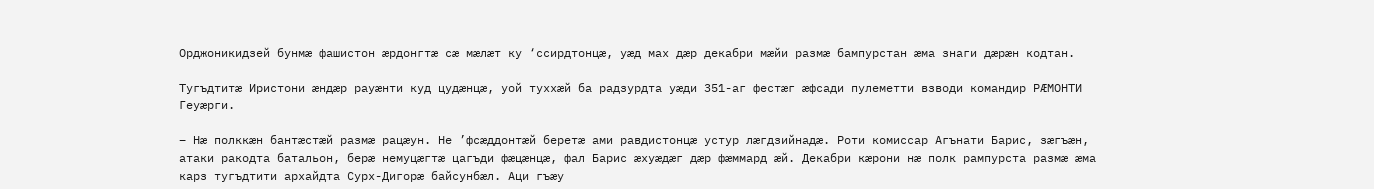Орджоникидзей бунмӕ фашистон ӕрдонгтӕ сӕ мӕлӕт ку ‘ссирдтонцӕ, уӕд мах дӕр декабри мӕйи размӕ бампурстан ӕма знаги дӕрӕн кодтан.

Тугъдтитӕ Иристони ӕндӕр рауӕнти куд цудӕнцӕ, уой туххӕй ба радзурдта уӕди 351-аг фестӕг ӕфсади пулеметти взводи командир РӔМОНТИ Геуӕрги.

– Нӕ полккӕн бантӕстӕй размӕ рацӕун. Не ’фсӕддонтӕй беретӕ ами равдистонцӕ устур лӕгдзийнадӕ. Роти комиссар Агънати Барис, зӕгъӕн, атаки ракодта батальон, берӕ немуцӕгтӕ цагъди фӕцӕнцӕ, фал Барис ӕхуӕдӕг дӕр фӕммард ӕй. Декабри кӕрони нӕ полк рампурста размӕ ӕма карз тугъдтити архайдта Сурх-Дигорӕ байсунбӕл. Аци гъӕу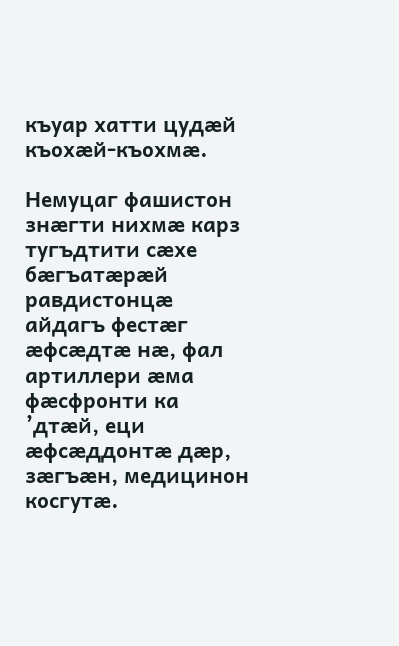къуар хатти цудӕй къохӕй-къохмӕ.

Немуцаг фашистон знӕгти нихмӕ карз тугъдтити сӕхе бӕгъатӕрӕй равдистонцӕ айдагъ фестӕг ӕфсӕдтӕ нӕ, фал артиллери ӕма фӕсфронти ка ’дтӕй, еци ӕфсӕддонтӕ дӕр, зӕгъӕн, медицинон косгутӕ.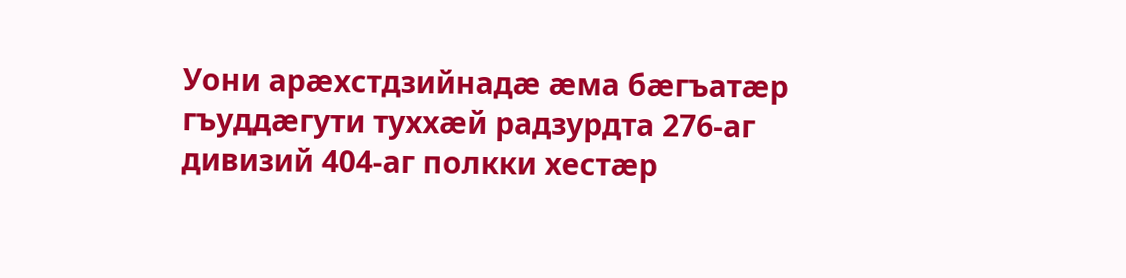Уони арӕхстдзийнадӕ ӕма бӕгъатӕр гъуддӕгути туххӕй радзурдта 276-аг дивизий 404-аг полкки хестӕр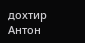дохтир Антон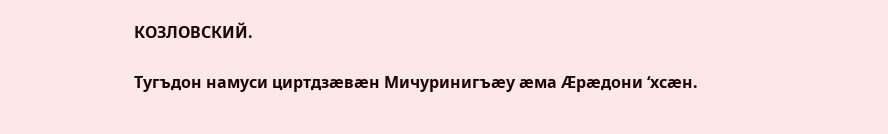КОЗЛОВСКИЙ.

Тугъдон намуси циртдзæвæн Мичуринигъæу æма Æрæдони ‘хсæн.